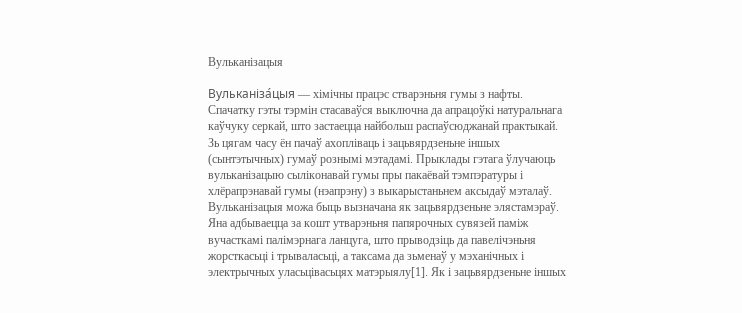Вульканізацыя

Вульканіза́цыя — хімічны працэс стварэньня гумы з нафты. Спачатку гэты тэрмін стасаваўся выключна да апрацоўкі натуральнага каўчуку серкай, што застаецца найбольш распаўсюджанай практыкай. Зь цягам часу ён пачаў ахопліваць і зацьвярдзеньне іншых (сынтэтычных) гумаў рознымі мэтадамі. Прыклады гэтага ўлучаюць вульканізацыю сыліконавай гумы пры пакаёвай тэмпэратуры і хлёрапрэнавай гумы (нэапрэну) з выкарыстаньнем аксыдаў мэталаў.
Вульканізацыя можа быць вызначана як зацьвярдзеньне элястамэраў. Яна адбываецца за кошт утварэньня папярочных сувязей паміж вучасткамі палімэрнага ланцуга, што прыводзіць да павелічэньня жорсткасьці і трываласьці, а таксама да зьменаў у мэханічных і электрычных уласьцівасьцях матэрыялу[1]. Як і зацьвярдзеньне іншых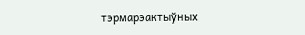тэрмарэактыўных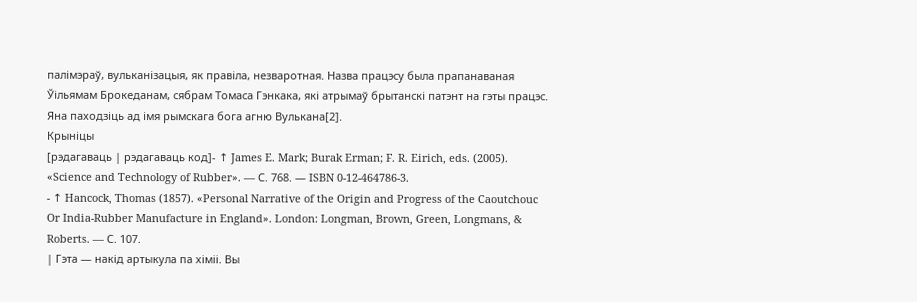палімэраў, вульканізацыя, як правіла, незваротная. Назва працэсу была прапанаваная Ўільямам Брокеданам, сябрам Томаса Гэнкака, які атрымаў брытанскі патэнт на гэты працэс. Яна паходзіць ад імя рымскага бога агню Вулькана[2].
Крыніцы
[рэдагаваць | рэдагаваць код]- ↑ James E. Mark; Burak Erman; F. R. Eirich, eds. (2005). «Science and Technology of Rubber». — С. 768. — ISBN 0-12-464786-3.
- ↑ Hancock, Thomas (1857). «Personal Narrative of the Origin and Progress of the Caoutchouc Or India-Rubber Manufacture in England». London: Longman, Brown, Green, Longmans, & Roberts. — С. 107.
| Гэта — накід артыкула па хіміі. Вы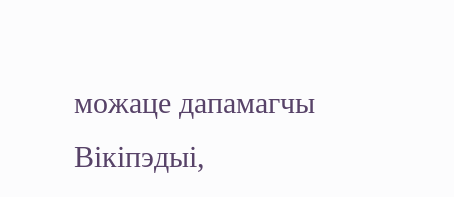можаце дапамагчы Вікіпэдыі,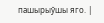пашырыўшы яго. |